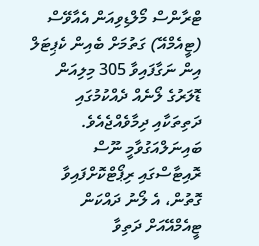ޓްރާންސް މޯލްޑިވިއަން އެއާވޭސް (ޓީއެމްއޭ) ގަތުމަށް ބެއިން ކެޕިޓަލް އިން ނަގާފައިވާ 305 މިލިއަން ޑޮލަރުގެ ލޯނެއް ދެއްކުމުގައި ދަތިތަކާއި ދިމާވެއްޖެއެވެ.
ބައިނަލްއަގުވާމީ ނޫސް ރޮއިޓާސްގައި ރިޕޯޓްކޮށްފައިވާ ގޮތުން، އެ ލޯނު ދައްކަން ޓީއެމްއޭއަށް ދަތިވާ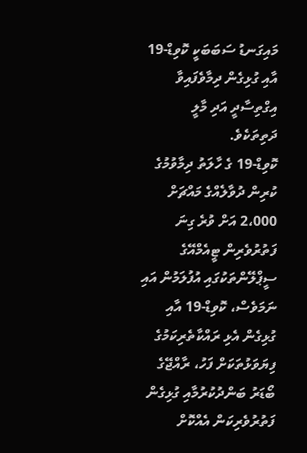މައިގަނޑު ސަބަބަކީ ކޮވިޑް-19 އާއި ގުޅިގެން ދިމާވެފައިވާ އިގްތިސާދީ އަދި މާލީ ދަތިތަކެވެ.
ކޮވިޑް-19 ގެ ހާލަތު ދިމާވުމުގެ ކުރިން ދުވާލެއްގެ މައްޗަށް 2،000 އަށް ވުރެ ގިނަ ފަތުރުވެރިން ޓީއެމްއޭގެ ސީޕްލޭންތަކުގައި އުފުލަމުން އައި ނަމަވެސް، ކޮވިޑް-19 އާއި ގުޅިގެން އެޅި ރައްކާތެރިކަމުގެ ފިޔަވަޅުތަކަށް ފަހު، ރާއްޖޭގެ ބޯޑަރު ބަންދުކުރުމާއި ގުޅިގެން ފަތުރުވެރިކަން އެއްކޮށް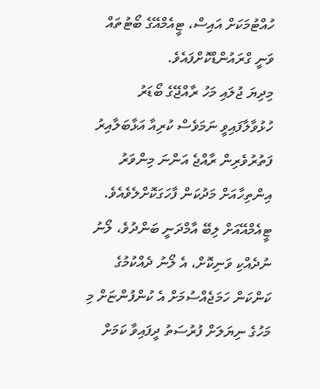ހުއްޓުމަކަށް އައިސް، ޓީއެމްއޭގެ ބޯޓުތައް ވަނީ ގްރައުންޑްކޮށްފައެވެ.
މިދިޔަ ޖުލައި މަހު ރާއްޖޭގެ ބޯޑަރު ހުޅުވާލާފައިވީ ނަމަވެސް ކުރިއާ އަޅާބަލާއިރު ފަތުރުވެރިން ރާއްޖެ އަންނަ މިންވަރު އިންތިހާއަށް މަދުކަން ފާހަގަކޮށްލެވެއެވެ. ޓީއެމްއޭއަށް ލިބޭ އާމްދަނީ ބަންދުވެ، ލޯނު ނުދެއްކި ވަނިކޮށް، އެ ލޯނު ދެއްކުމުގެ ކަންކަން ހަމަޖެއްސުމަށް އެ ކުންފުންޏަށް މި މަހުގެ ނިޔަލަށް ފުރުސަތު ދީފައިވާ ކަމަށް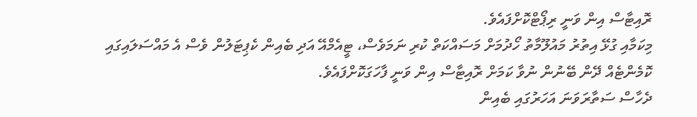ރޮއިޓާސް އިން ވަނީ ރިޕޯޓްކޮށްފައެވެ.
މިކަމާއި ގުޅޭ އިތުރު މައުލޫމާތު ހޯދުމަށް މަސައްކަތް ކުރި ނަމަވެސް، ޓީއެމްއޭ އަދި ބެއިން ކެޕިޓަލުން ވެސް އެ މައްސަލައިގައި ކޮމެންޓެއް ދޭން ބޭނުން ނުވާ ކަމަށް ރޮއިޓާސް އިން ވަނީ ފާހަގަކޮށްފައެވެ.
ދެހާސް ސަތާރަވަނަ އަހަރުގައި ބެއިން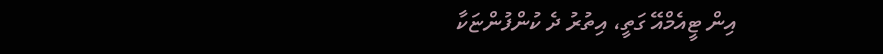އިން ޓީއެމްއޭ ގަތީ، އިތުރު ދެ ކުންފުންޏަކާ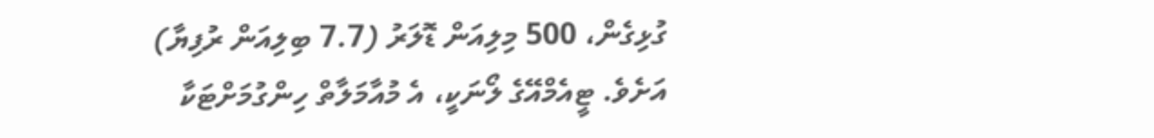ގުޅިގެން، 500 މިލިއަން ޑޮލަރު (7.7 ބިލިއަން ރުފިޔާ) އަށެވެ. ޓީއެމްއޭގެ ލޯނަކީ، އެ މުއާމަލާތް ހިންގުމަށްޓަކާ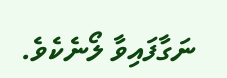ނަގާފައިވާ ލޯނެކެވެ.